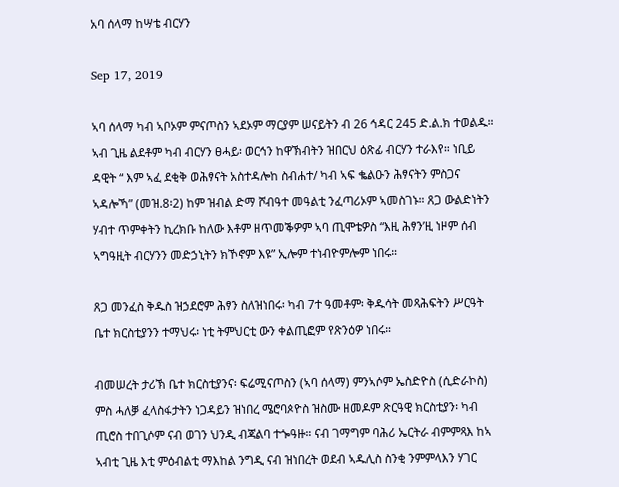አባ ሰላማ ከሣቴ ብርሃን

Sep 17, 2019

ኣባ ሰላማ ካብ ኣቦኦም ምናጦስን ኣደኦም ማርያም ሠናይትን ብ 26 ኅዳር 245 ድ.ል.ክ ተወልዱ። ኣብ ጊዜ ልደቶም ካብ ብርሃን ፀሓይ፡ ወርኅን ከዋኽብትን ዝበርህ ዕጽፊ ብርሃን ተራእየ። ነቢይ ዳዊት “ እም ኣፈ ደቂቅ ወሕፃናት አስተዳሎከ ስብሐተ/ ካብ ኣፍ ቈልዑን ሕፃናትን ምስጋና ኣዳሎኻ” (መዝ.8፡2) ከም ዝብል ድማ ሾብዓተ መዓልቲ ንፈጣሪኦም ኣመስገኑ። ጸጋ ውልድነትን ሃብተ ጥምቀትን ኪረክቡ ከለው እቶም ዘጥመቕዎም ኣባ ጢሞቴዎስ “እዚ ሕፃን’ዚ ነዞም ሰብ ኣግዓዚት ብርሃንን መድኃኒትን ክኾኖም እዩ” ኢሎም ተነብዮምሎም ነበሩ።

ጸጋ መንፈስ ቅዱስ ዝኃደሮም ሕፃን ስለዝነበሩ፡ ካብ 7ተ ዓመቶም፡ ቅዱሳት መጻሕፍትን ሥርዓት ቤተ ክርስቲያንን ተማህሩ፡ ነቲ ትምህርቲ ውን ቀልጢፎም የጽንዕዎ ነበሩ።

ብመሠረት ታሪኽ ቤተ ክርስቲያንና፡ ፍሬሚናጦስን (ኣባ ሰላማ) ምንኣሶም ኤስድዮስ (ሲድራኮስ) ምስ ሓለቓ ፈላስፋታትን ነጋዳይን ዝነበረ ሜሮባጶዮስ ዝስሙ ዘመዶም ጽርዓዊ ክርስቲያን፡ ካብ ጢሮስ ተበጊሶም ናብ ወገን ህንዲ ብጃልባ ተጐዓዙ። ናብ ገማግም ባሕሪ ኤርትራ ብምምጻእ ከኣ ኣብቲ ጊዜ እቲ ምዕብልቲ ማእከል ንግዲ ናብ ዝነበረት ወደብ ኣዱሊስ ስንቂ ንምምላእን ሃገር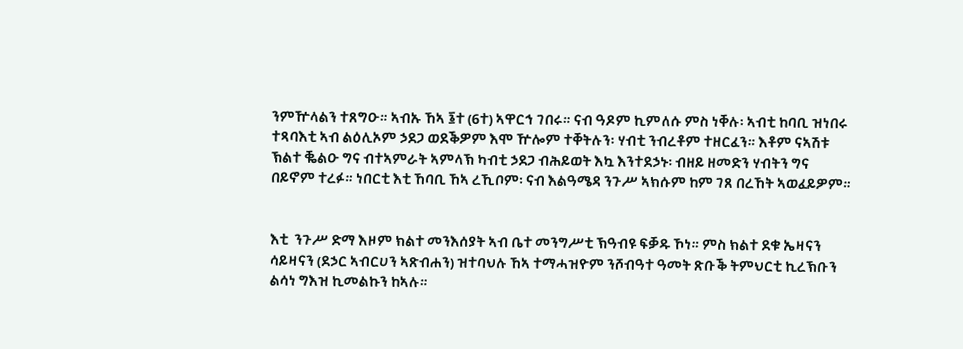ንምዅላልን ተጸግዑ። ኣብኡ ኸኣ ፮ተ (6ተ) ኣዋርኅ ገበሩ። ናብ ዓዶም ኪምለሱ ምስ ነቐሉ፡ ኣብቲ ከባቢ ዝነበሩ ተጻባእቲ ኣብ ልዕሊኦም ኃደጋ ወደቕዎም እሞ ዅሎም ተቐትሉን፡ ሃብቲ ንብረቶም ተዘርፈን። እቶም ናኣሽቱ ኽልተ ቘልዑ ግና ብተኣምራት ኣምላኽ ካብቲ ኃደጋ ብሕይወት እኳ እንተደኃኑ፡ ብዘይ ዘመድን ሃብትን ግና በይኖም ተረፉ። ነበርቲ እቲ ኸባቢ ኸኣ ረኺቦም፡ ናብ እልዓሜዳ ንጉሥ ኣክሱም ከም ገጸ በረኸት ኣወፈይዎም።


እቲ  ንጉሥ ድማ እዞም ክልተ መንእሰያት ኣብ ቤተ መንግሥቲ ኽዓብዩ ፍቓዱ ኾነ። ምስ ክልተ ደቁ ኤዛናን ሳይዛናን (ደኃር ኣብርሀን ኣጽብሐን) ዝተባህሉ ኸኣ ተማሓዝዮም ንሾብዓተ ዓመት ጽቡቕ ትምህርቲ ኪረኽቡን ልሳነ ግእዝ ኪመልኩን ከኣሉ።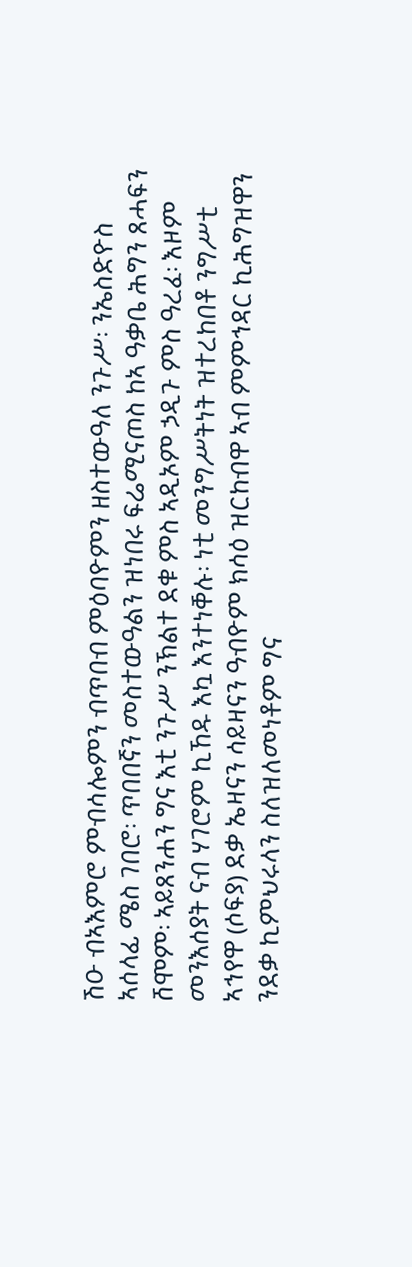ሽዑ ብኣእምሮ ምብሳሎምን ብጥበብ ምዕባዮምን ዘስተውዓለ ንጉሥ፡ ንኤስድዮስ ኣሰላፊ ሜስ ገበሮ፡ ጥበበኛን መስተውዓልን ዝነበሩ ፍሬሚናጦስ ከኣ ዓቃቤ ሕግን ጸሓፍን ሸሞም፡ ኣይጸንሐን ግና እቲ ንጉሥ ንኽልተ ደቁ ምስ ኣዲኦም ኃዲጉ ምስ ዓረፈ፡ እዞም መንእሰያት ናብ ሃገሮም ኪኸዱ እኳ እንተነቐሉ፡ ነቲ መንግሥትነት ዝተረከበቶ ንግሥቲ ኣኅየዋ (ሶፍያ) ደቃ ኤዛናን ሳይዛናን ዓብዮም ክሳዕ ዝርከብዋ ኣብ ምምኅዳር ኪሕግዝዋን ንደቃ ኪምህሩላን ስለዝለመነቶም ግና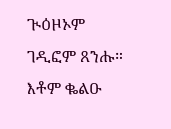ጒዕዞኦም ገዲፎም ጸንሑ። እቶም ቈልዑ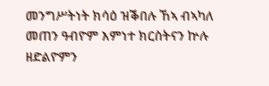መንግሥትነት ክሳዕ ዝቕበሉ ኸኣ ብኣካለ መጠን ዓብዮም እምነተ ክርስትናን ኵሉ ዘድልዮምን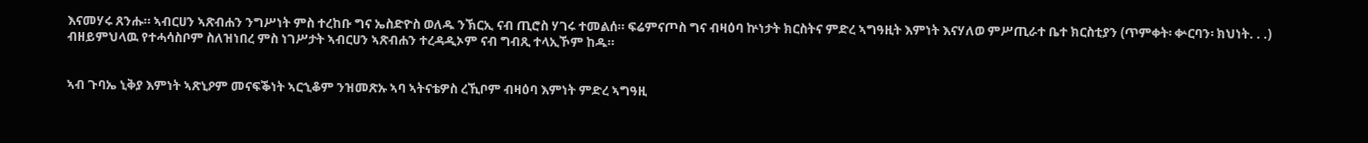እናመሃሩ ጸንሑ። ኣብርሀን ኣጽብሐን ንግሥነት ምስ ተረከቡ ግና ኤስድዮስ ወለዱ ንኽርኢ ናብ ጢሮስ ሃገሩ ተመልሰ። ፍሬምናጦስ ግና ብዛዕባ ኵነታት ክርስትና ምድረ ኣግዓዚት እምነት እናሃለወ ምሥጢራተ ቤተ ክርስቲያን (ጥምቀት፡ ቍርባን፡ ክህነት. . .) ብዘይምህላዉ የተሓሳስቦም ስለዝነበረ ምስ ነገሥታት ኣብርሀን ኣጽብሐን ተረዳዲኦም ናብ ግብጺ ተላኢኾም ከዱ።


ኣብ ጉባኤ ኒቅያ እምነት ኣጽኒዖም መናፍቕነት ኣርኂቆም ንዝመጽኡ ኣባ ኣትናቴዎስ ረኺቦም ብዛዕባ እምነት ምድረ ኣግዓዚ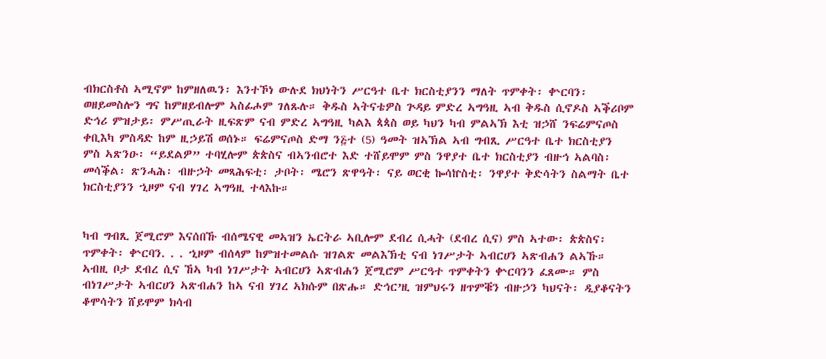ብክርስቶስ ኣሚኖም ከምዘለዉን፡ እንተኾነ ውሉደ ክህነትን ሥርዓተ ቤተ ክርስቲያንን ማለት ጥምቀት፡ ቍርባን፡ ወዘይመስሎን ግና ከምዘይብሎም ኣስፊሖም ገለጹሉ። ቅዱስ ኣትናቴዎስ ጕዳይ ምድረ ኣግዓዚ ኣብ ቅዱስ ሲኖዶስ ኣቕሪቦም ድኅሪ ምዝታይ፡ ምሥጢራት ዚፍጽም ናብ ምድረ ኣግዓዚ ካልእ ጳጳስ ወይ ካህን ካብ ምልኣኽ እቲ ዝኃሸ ንፍሬምናጦስ ቀቢእካ ምስዳድ ከም ዚኃይሽ ወሰኑ። ፍሬምናጦስ ድማ ን፭ተ (5) ዓመት ዝኣኽል ኣብ ግብጺ ሥርዓተ ቤተ ክርስቲያን ምስ ኣጽንዑ፡ “ይደልዎ” ተባሂሎም ጵጵስና ብኣንብሮተ እድ ተሸይሞም ምስ ንዋያተ ቤተ ክርስቲያን ብዙኅ ኣልባስ፡ መሳቕል፡ ጽንሓሕ፡ ብዙኃት መጻሕፍቲ፡ ታቦት፡ ሜሮን ጽዋዓት፡ ናይ ወርቂ ኰሳኵስቲ፡ ንዋያተ ቅድሳትን ስልማት ቤተ ክርስቲያንን ኂዞም ናብ ሃገረ ኣግዓዚ ተላእኩ።


ካብ ግብጺ ጀሚሮም እናሰበኹ ብሰሜናዊ መኣዝን ኤርትራ ኣቢሎም ደብረ ሲሓት (ደብረ ሲና) ምስ ኣተው፡ ጵጵስና፡ ጥምቀት፡ ቍርባን. . . ኂዞም ብሰላም ከምዝተመልሱ ዝገልጽ መልእኽቲ ናብ ነገሥታት ኣብርሀን ኣጽብሐን ልኣኹ። ኣብዚ ቦታ ደብረ ሲና ኸኣ ካብ ነገሥታት ኣብርሀን ኣጽብሐን ጀሚሮም ሥርዓተ ጥምቀትን ቍርባንን ፈጸሙ። ምስ ብነገሥታት ኣብርሀን ኣጽብሐን ከኣ ናብ ሃገረ ኣክሱም በጽሑ። ድኅር’ዚ ዝምህሩን ዘጥምቑን ብዙኃን ካህናት፡ ዲያቆናትን ቆሞሳትን ሸይሞም ክሳብ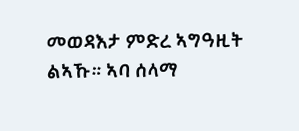መወዳእታ ምድረ ኣግዓዚት ልኣኹ። ኣባ ሰላማ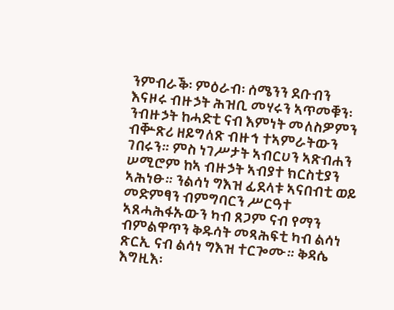ንምብራቕ፡ ምዕራብ፡ ሰሜንን ደቡብን እናዞሩ ብዙኃት ሕዝቢ መሃሩን ኣጥመቑን፡ ንብዙኃት ከሓድቲ ናብ እምነት መለስዎምን ብቝጽሪ ዘይግለጽ ብዙኅ ተኣምራትውን ገበሩን። ምስ ነገሥታት ኣብርሀን ኣጽብሐን ሠሚሮም ከኣ ብዙኃት ኣብያተ ክርስቲያን ኣሕነፁ። ንልሳነ ግእዝ ፊደላቱ ኣናበብቲ ወይ መድምፃን ብምግባርን ሥርዓተ ኣጸሓሕፋኡውን ካብ ጸጋም ናብ የማን ብምልዋጥን ቅዱሳት መጻሕፍቲ ካብ ልሳነ ጽርኢ ናብ ልሳነ ግእዝ ተርጐሙ። ቅዳሴ እግዚእ፡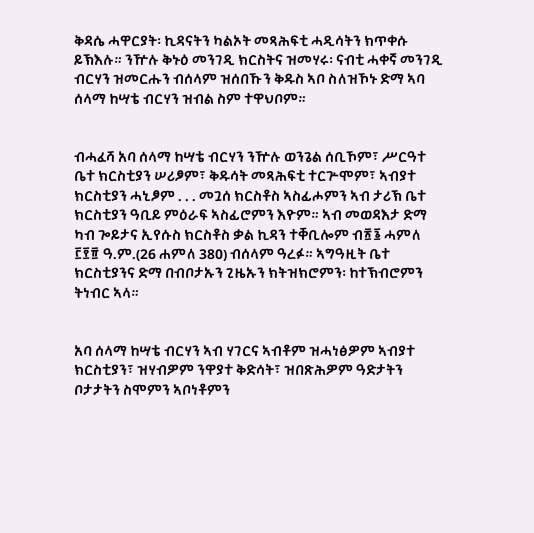ቅዳሴ ሓዋርያት፡ ኪዳናትን ካልኦት መጻሕፍቲ ሓዲሳትን ክጥቀሱ ይኽእሉ። ንዅሉ ቅኑዕ መንገዲ ክርስትና ዝመሃሩ፡ ናብቲ ሓቀኛ መንገዲ ብርሃን ዝመርሑን ብሰላም ዝሰበኹን ቅዱስ ኣቦ ስለዝኾኑ ድማ ኣባ ሰላማ ከሣቴ ብርሃን ዝብል ስም ተዋህቦም።


ብሓፈሻ አባ ሰላማ ከሣቴ ብርሃን ንዅሉ ወንጌል ሰቢኾም፣ ሥርዓተ ቤተ ክርስቲያን ሠሪፆም፣ ቅዱሳት መጻሕፍቲ ተርጕሞም፣ ኣብያተ ክርስቲያን ሓኒፆም . . . መጓሰ ክርስቶስ ኣስፊሖምን ኣብ ታሪኽ ቤተ ክርስቲያን ዓቢይ ምዕራፍ ኣስፊሮምን እዮም። ኣብ መወዳእታ ድማ ካብ ጐይታና ኢየሱስ ክርስቶስ ቃል ኪዳን ተቐቢሎም ብ፳፮ ሓምለ ፫፻፹ ዓ.ም.(26 ሐምለ 380) ብሰላም ዓረፉ። ኣግዓዚት ቤተ ክርስቲያንና ድማ በብቦታኡን ጊዜኡን ክትዝክሮምን፡ ከተኽብሮምን ትነብር ኣላ።


አባ ሰላማ ከሣቴ ብርሃን ኣብ ሃገርና ኣብቶም ዝሓነፅዎም ኣብያተ ክርስቲያን፣ ዝሃብዎም ንዋያተ ቅድሳት፣ ዝበጽሕዎም ዓድታትን ቦታታትን ስሞምን ኣቦነቶምን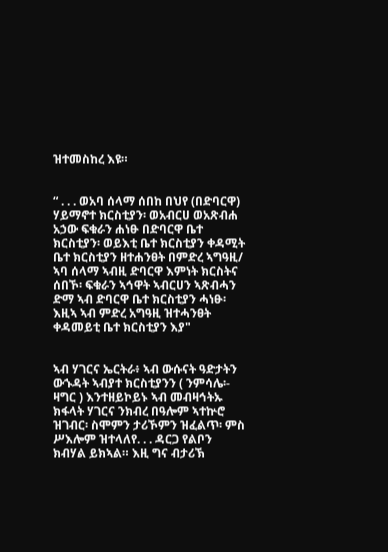ዝተመስከረ እዩ።


“ . . . ወአባ ሰላማ ሰበከ በህየ (በድባርዋ) ሃይማኖተ ክርስቲያን፡ ወአብርሀ ወአጽብሐ አኃው ፍቁራን ሐነፁ በድባርዋ ቤተ ክርስቲያን፡ ወይእቲ ቤተ ክርስቲያን ቀዳሚት ቤተ ክርስቲያን ዘተሐንፀት በምድረ ኣግዓዚ/ ኣባ ሰላማ ኣብዚ ድባርዋ እምነት ክርስትና ሰበኾ፡ ፍቁራን ኣኅዋት ኣብርሀን ኣጽብሓን ድማ ኣብ ድባርዋ ቤተ ክርስቲያን ሓነፁ፡ እዚኣ ኣብ ምድረ አግዓዚ ዝተሓንፀት ቀዳመይቲ ቤተ ክርስቲያን እያ"


ኣብ ሃገርና ኤርትራ፥ ኣብ ውሱናት ዓድታትን ውኁዳት ኣብያተ ክርስቲያንን ( ንምሳሌ፡- ዛግር ) እንተዘይኮይኑ ኣብ መብዛኅትኡ ክፋላት ሃገርና ንክብረ በዓሎም ኣተኵሮ ዝገብር፡ ስሞምን ታሪኾምን ዝፈልጥ፡ ምስ ሥእሎም ዝተላለየ. . . ዳርጋ የልቦን ክብሃል ይክኣል። እዚ ግና ብታሪኽ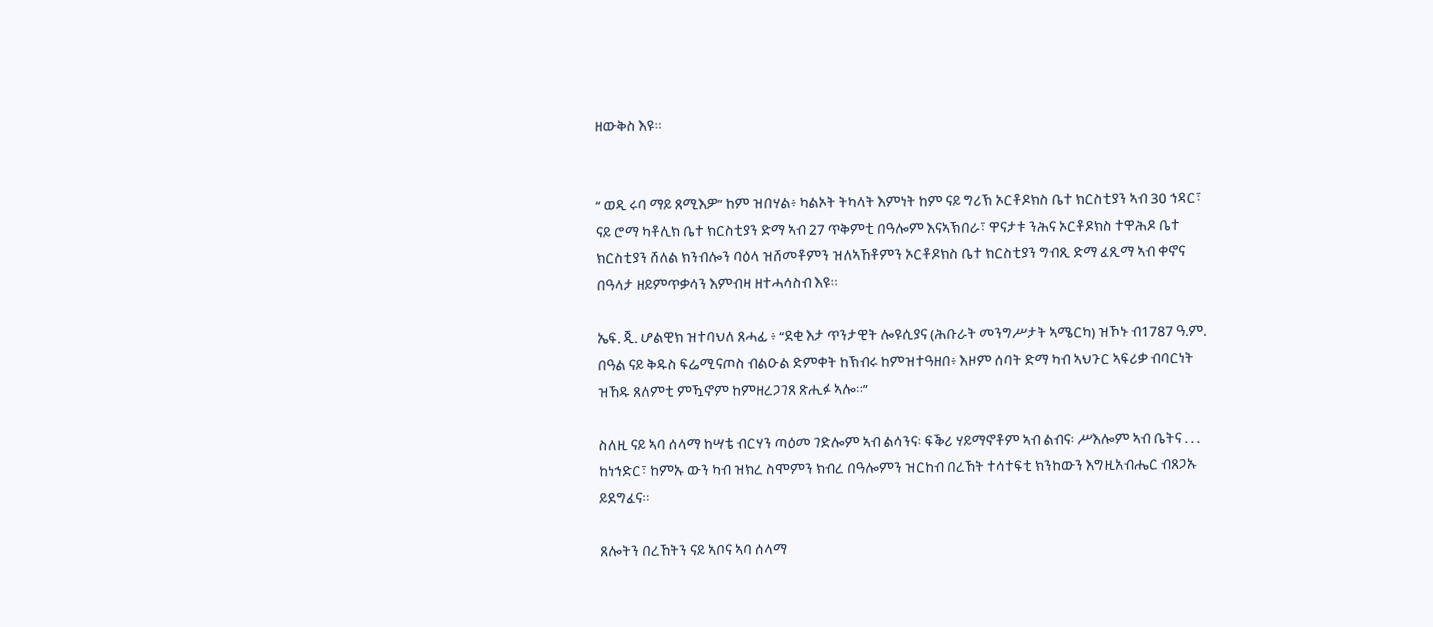ዘውቅስ እዩ።


“ ወዲ ሩባ ማይ ጸሚእዎ” ከም ዝበሃል፥ ካልኦት ትካላት እምነት ከም ናይ ግሪኽ ኦርቶዶክስ ቤተ ክርስቲያን ኣብ 30 ኅዳር፣ ናይ ሮማ ካቶሊክ ቤተ ክርስቲያን ድማ ኣብ 27 ጥቅምቲ በዓሎም እናኣኽበራ፣ ዋናታቱ ንሕና ኦርቶዶክስ ተዋሕዶ ቤተ ክርስቲያን ሸለል ክንብሎን ባዕላ ዝሸመቶምን ዝለኣኸቶምን ኦርቶዶክስ ቤተ ክርስቲያን ግብጺ ድማ ፈጺማ ኣብ ቀኖና በዓላታ ዘይምጥቃሳን እምብዛ ዘተሓሳስብ እዩ።

ኤፍ. ጂ. ሆልዊክ ዝተባህለ ጸሓፊ ፥ “ደቂ እታ ጥንታዊት ሎዩሲያና (ሕቡራት መንግሥታት ኣሜርካ) ዝኾኑ ብ1787 ዓ.ም. በዓል ናይ ቅዱስ ፍሬሚናጦስ ብልዑል ድምቀት ከኽብሩ ከምዝተዓዘበ፥ እዞም ሰባት ድማ ካብ ኣህጉር ኣፍሪቃ ብባርነት ዝኸዱ ጸለምቲ ምዃኖም ከምዘረጋገጸ ጽሒፉ ኣሎ።”

ስለዚ ናይ ኣባ ሰላማ ከሣቴ ብርሃን ጣዕመ ገድሎም ኣብ ልሳንና፡ ፍቕሪ ሃይማኖቶም ኣብ ልብና፡ ሥእሎም ኣብ ቤትና . . . ከነኅድር፣ ከምኡ ውን ካብ ዝክረ ስሞምን ክብረ በዓሎምን ዝርከብ በረኸት ተሳተፍቲ ክንከውን እግዚአብሔር ብጸጋኡ ይደግፈና።

ጸሎትን በረኸትን ናይ ኣቦና ኣባ ሰላማ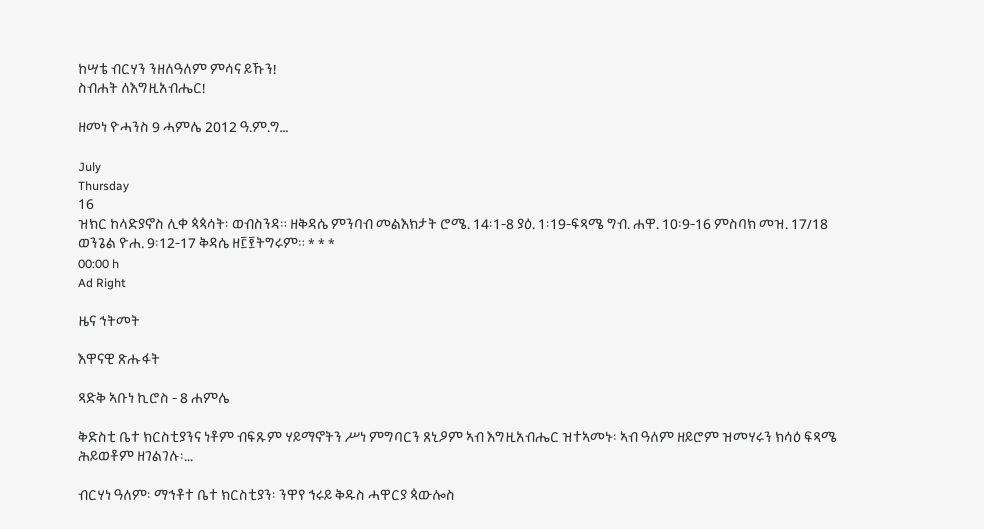ከሣቴ ብርሃን ንዘለዓለም ምሳና ይኹን!
ስብሐት ለእግዚአብሔር!

ዘመነ ዮሓንስ 9 ሓምሌ 2012 ዓ.ም.ግ…

July
Thursday
16
ዝክር ከላድያኖስ ሊቀ ጳጳሳት፡ ወብስንዳ። ዘቅዳሴ ምንባብ መልእክታት ሮሜ. 14፡1-8 ያዕ. 1፡19-ፍጻሜ ግብ. ሐዋ. 10፡9-16 ምስባክ መዝ. 17/18 ወንጌል ዮሐ. 9፡12-17 ቅዳሴ ዘ፫፻ትግሩም። * * *
00:00 h
Ad Right

ዜና ኅትመት

እዋናዊ ጽሑፋት

ጻድቅ ኣቡነ ኪሮስ - 8 ሐምሌ

ቅድስቲ ቤተ ክርስቲያንና ነቶም ብፍጹም ሃይማኖትን ሥነ ምግባርን ጸኒዖም ኣብ እግዚአብሔር ዝተኣመኑ፡ ኣብ ዓለም ዘይሮም ዝመሃሩን ክሳዕ ፍጻሜ ሕይወቶም ዘገልገሉ፡...

ብርሃነ ዓለም፡ ማኅቶተ ቤተ ክርስቲያን፡ ንዋየ ኅሩይ ቅዱስ ሓዋርያ ጳውሎስ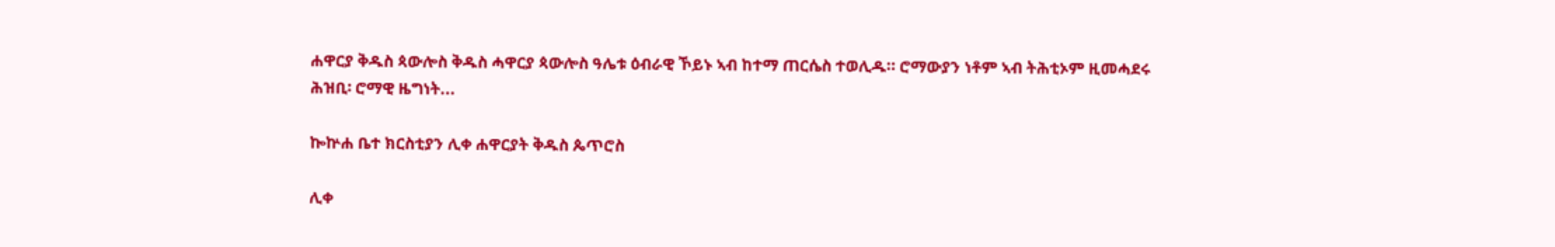ሐዋርያ ቅዱስ ጳውሎስ ቅዱስ ሓዋርያ ጳውሎስ ዓሌቱ ዕብራዊ ኾይኑ ኣብ ከተማ ጠርሴስ ተወሊዱ። ሮማውያን ነቶም ኣብ ትሕቲኦም ዚመሓደሩ ሕዝቢ፡ ሮማዊ ዜግነት...

ኰኵሐ ቤተ ክርስቲያን ሊቀ ሐዋርያት ቅዱስ ጴጥሮስ

ሊቀ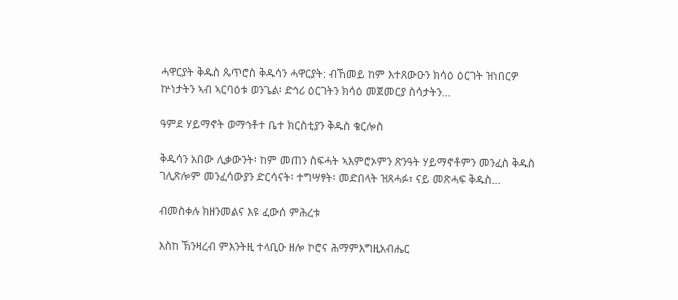ሓዋርያት ቅዱስ ጴጥሮስ ቅዱሳን ሓዋርያት: ብኸመይ ከም እተጸውዑን ክሳዕ ዕርገት ዝነበርዎ ኵነታትን ኣብ ኣርባዕቱ ወንጌል፡ ድኅሪ ዕርገትን ክሳዕ መጀመርያ ስሳታትን...

ዓምደ ሃይማኖት ወማኅቶተ ቤተ ክርስቲያን ቅዱስ ቄርሎስ

ቅዱሳን አበው ሊቃውንት፡ ከም መጠን ስፍሓት ኣእምሮኦምን ጽንዓት ሃይማኖቶምን መንፈስ ቅዱስ ገሊጽሎም መንፈሳውያን ድርሳናት፡ ተግሣፃት፡ መድበላት ዝጸሓፉ፣ ናይ መጽሓፍ ቅዱስ...

ብመስቀሉ ክዘንመልና እዩ ፈውሰ ምሕረቱ

እስከ ኽንዛረብ ምእንትዚ ተላቢዑ ዘሎ ኮሮና ሕማምእግዚአብሔር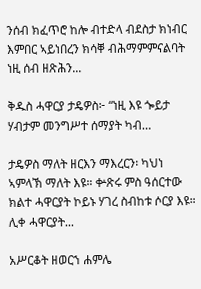ንሰብ ክፈጥሮ ከሎ ብተድላ ብደስታ ክነብር እምበር ኣይነበረን ክሳቐ ብሕማምምናልባት ነዚ ሰብ ዘጽሕን...

ቅዱስ ሓዋርያ ታዴዎስ፦ “ነዚ እዩ ጐይታ ሃብታም መንግሥተ ሰማያት ካብ…

ታዴዎስ ማለት ዘርእን ማእረርን፡ ካህነ ኣምላኽ ማለት እዩ። ቍጽሩ ምስ ዓሰርተው ክልተ ሓዋርያት ኮይኑ ሃገረ ስብከቱ ሶርያ እዩ። ሊቀ ሓዋርያት...

አሥርቆት ዘወርኀ ሐምሌ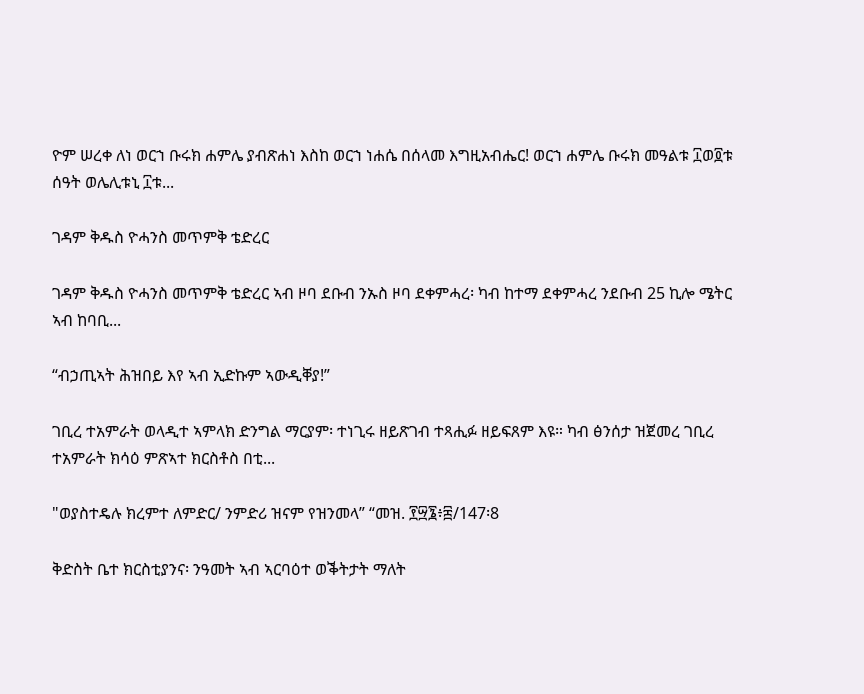ዮም ሠረቀ ለነ ወርኀ ቡሩክ ሐምሌ ያብጽሐነ እስከ ወርኀ ነሐሴ በሰላመ እግዚአብሔር! ወርኀ ሐምሌ ቡሩክ መዓልቱ ፲ወ፬ቱ ሰዓት ወሌሊቱኒ ፲ቱ...

ገዳም ቅዱስ ዮሓንስ መጥምቅ ቴድረር

ገዳም ቅዱስ ዮሓንስ መጥምቅ ቴድረር ኣብ ዞባ ደቡብ ንኡስ ዞባ ደቀምሓረ፡ ካብ ከተማ ደቀምሓረ ንደቡብ 25 ኪሎ ሜትር ኣብ ከባቢ...

“ብኃጢኣት ሕዝበይ እየ ኣብ ኢድኩም ኣውዲቐያ!”

ገቢረ ተአምራት ወላዲተ ኣምላክ ድንግል ማርያም፡ ተነጊሩ ዘይጽገብ ተጻሒፉ ዘይፍጸም እዩ። ካብ ፅንሰታ ዝጀመረ ገቢረ ተአምራት ክሳዕ ምጽኣተ ክርስቶስ በቲ...

"ወያስተዴሉ ክረምተ ለምድር/ ንምድሪ ዝናም የዝንመላ” “መዝ. ፻፵፮፥፰/147፡8

ቅድስት ቤተ ክርስቲያንና፡ ንዓመት ኣብ ኣርባዕተ ወቕትታት ማለት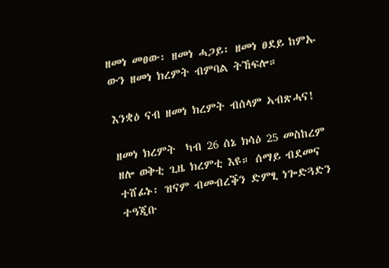ዘመነ መፀው፡ ዘመነ ሓጋይ፡ ዘመነ ፀደይ ከምኡ ውን ዘመነ ክረምት ብምባል ትኸፍሎ።

እንቋዕ ናብ ዘመነ ክረምት ብሰላም ኣብጽሓና!

ዘመነ ክረምት  ካብ 26 ሰኔ ክሳዕ 25 መስከረም ዘሎ ወቅቲ ጊዜ ክረምቲ እዩ። ሰማይ ብደመና ተሸፊኑ፡ ዝናም ብመብረቕን ድምፂ ነጐድጓድን ተዓጂቡ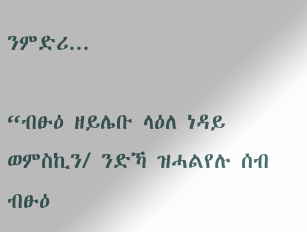ንምድሪ...

“ብፁዕ ዘይሌቡ ላዕለ ነዳይ ወምስኪን/ ንድኻ ዝሓልየሉ ሰብ ብፁዕ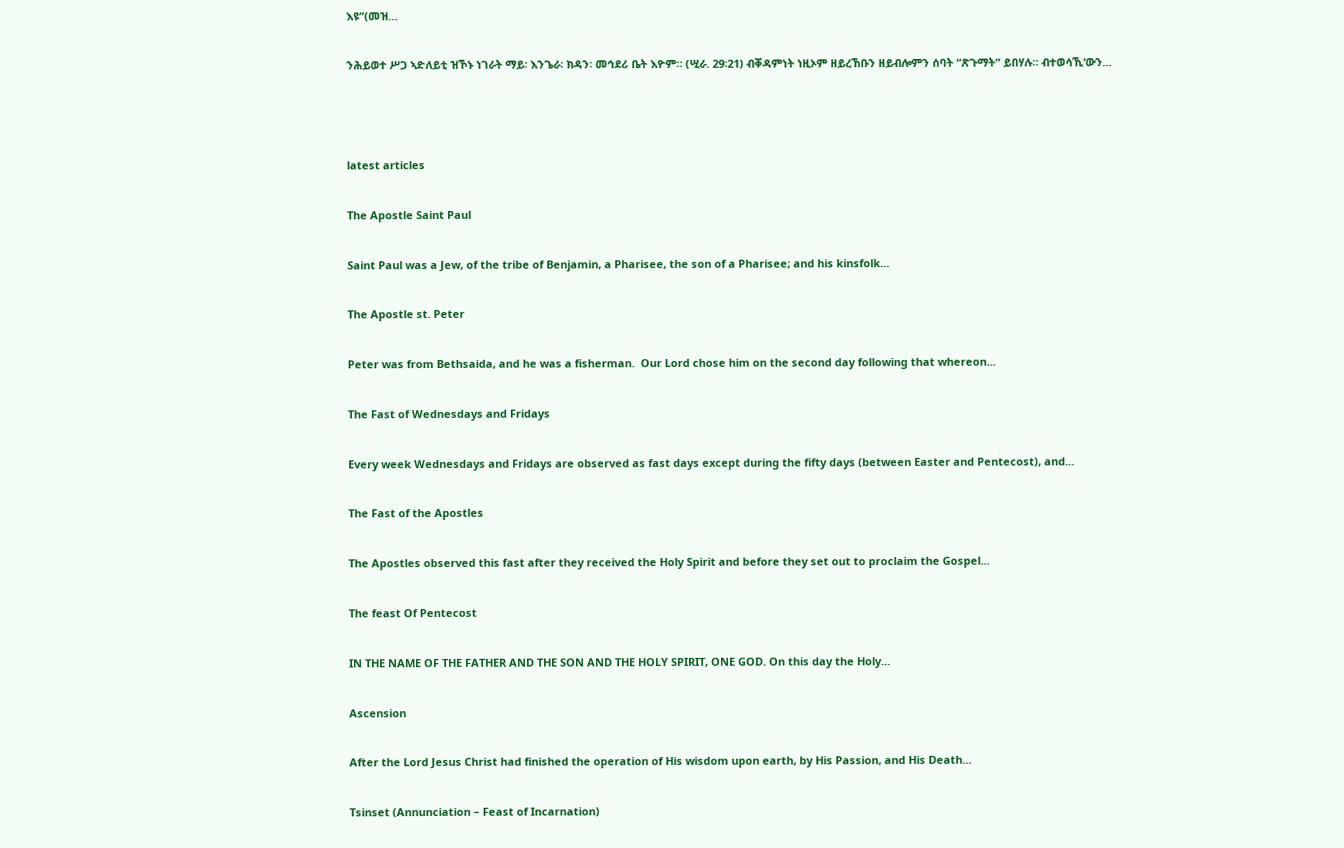እዩ”(መዝ…

ንሕይወተ ሥጋ ኣድለይቲ ዝኾኑ ነገራት ማይ፡ እንጌራ፡ ክዳን፡ መኅደሪ ቤት እዮም። (ሢራ. 29፡21) ብቐዳምነት ነዚኦም ዘይረኸቡን ዘይብሎምን ሰባት “ጽጉማት” ይበሃሉ። ብተወሳኺ’ውን...



latest articles

The Apostle Saint Paul

Saint Paul was a Jew, of the tribe of Benjamin, a Pharisee, the son of a Pharisee; and his kinsfolk...

The Apostle st. Peter

Peter was from Bethsaida, and he was a fisherman.  Our Lord chose him on the second day following that whereon...

The Fast of Wednesdays and Fridays

Every week Wednesdays and Fridays are observed as fast days except during the fifty days (between Easter and Pentecost), and...

The Fast of the Apostles

The Apostles observed this fast after they received the Holy Spirit and before they set out to proclaim the Gospel...

The feast Of Pentecost

IN THE NAME OF THE FATHER AND THE SON AND THE HOLY SPIRIT, ONE GOD. On this day the Holy...

Ascension

After the Lord Jesus Christ had finished the operation of His wisdom upon earth, by His Passion, and His Death...

Tsinset (Annunciation – Feast of Incarnation)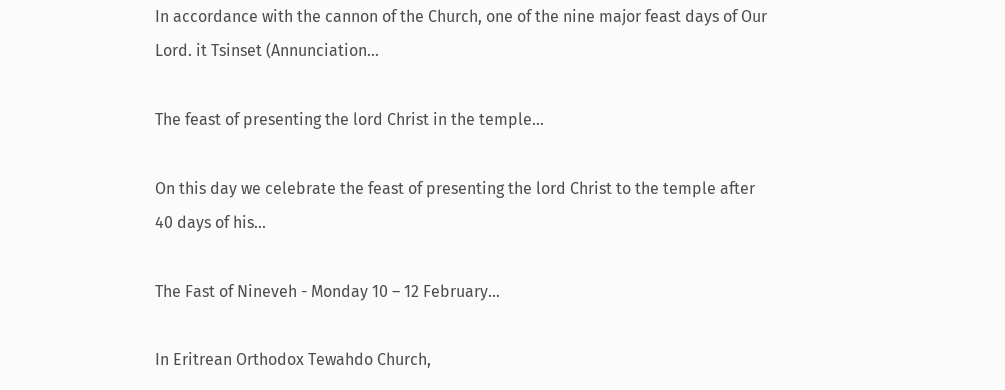In accordance with the cannon of the Church, one of the nine major feast days of Our Lord. it Tsinset (Annunciation...

The feast of presenting the lord Christ in the temple…

On this day we celebrate the feast of presenting the lord Christ to the temple after 40 days of his...

The Fast of Nineveh - Monday 10 – 12 February…

In Eritrean Orthodox Tewahdo Church,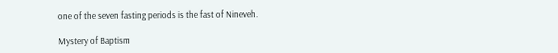one of the seven fasting periods is the fast of Nineveh.

Mystery of Baptism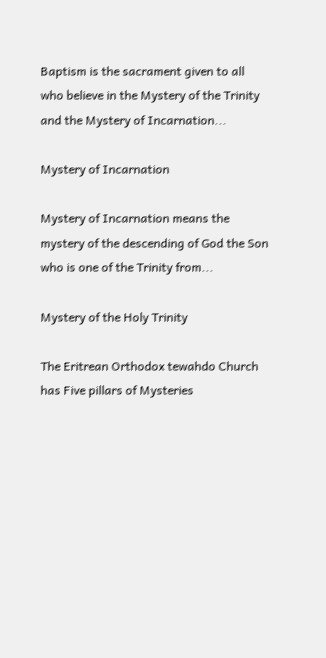Baptism is the sacrament given to all who believe in the Mystery of the Trinity and the Mystery of Incarnation...

Mystery of Incarnation

Mystery of Incarnation means the mystery of the descending of God the Son who is one of the Trinity from...

Mystery of the Holy Trinity

The Eritrean Orthodox tewahdo Church has Five pillars of Mysteries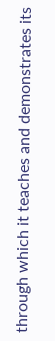through which it teaches and demonstrates its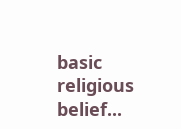basic religious belief...